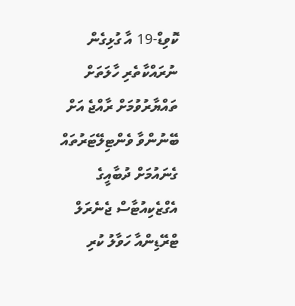ކޮވިޑް-19 އާ ގުޅިގެން ނުރައްކާތެރި ހާލަތަށް ތައްޔާރުވުމަށް ރާއްޖެ އަށް ބޭނުންވާ ވެންޓިލޭޓަރުތައް ގެނައުމަށް ދުބާއީގެ އެގްޒެކިއުޓާސް ޖެނެރަލް ޓްރޭޑިންއާ ހަވާލު ކުރި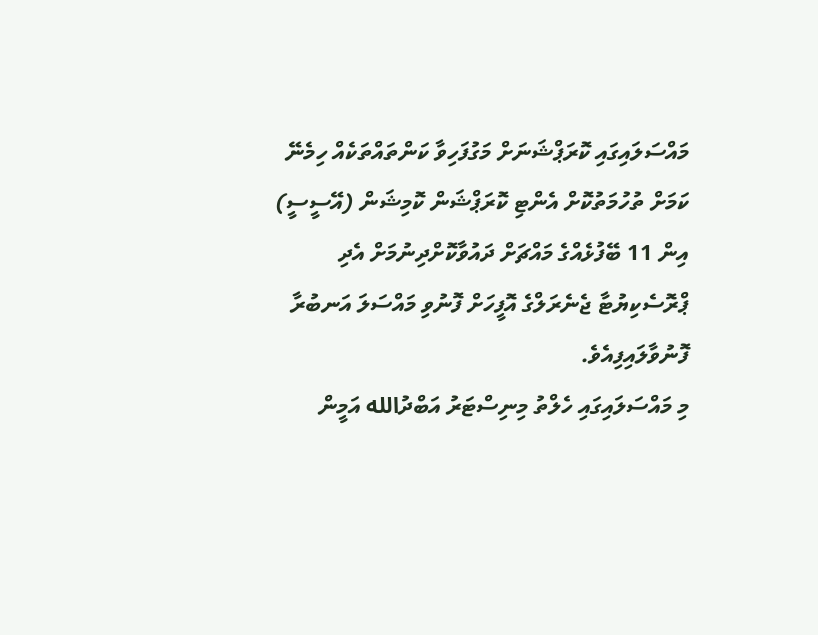މައްސަލައިގައި ކޮރަޕްޝަނަށް މަގުފަހިވާ ކަންތައްތަކެއް ހިމެނޭ ކަމަށް ތުހުމަތުކޮށް އެންޓި ކޮރަޕްޝަން ކޮމިޝަން (އޭސީސީ) އިން 11 ބޭފުޅެއްގެ މައްޗަށް ދައުވާކޮށްދިނުމަށް އެދި ޕްރޮސެކިޔުޓާ ޖެނެރަލްގެ އޮފީހަށް ފޮނުވި މައްސަލަ އަނބުރާ ފޮނުވާލައިފިއެވެ.
މި މައްސަލައިގައި ހެލްތު މިނިސްޓަރު އަބްދުالله އަމީން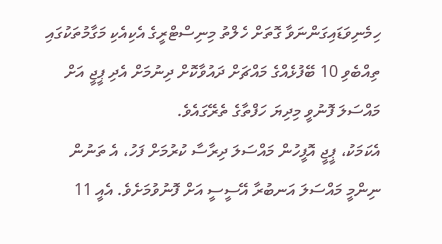ހިމެނިވަޑައިގަންނަވާ ގޮތަށް ހެލްތު މިނިސްޓްރީގެ އެކިއެކި މަގާމުތަކުގައި ތިއްބެވި 10 ބޭފުޅެއްގެ މައްޗަށް ދައުވާކޮށް ދިނުމަށް އެދި ޕީޖީ އަށް މައްސަލަ ފޮނުވީ މިދިޔަ ހަފްތާގެ ތެރޭގައެވެ.
އެކަމަކު، ޕީޖީ އޮފީހުން މައްސަލަ ދިރާސާ ކުރުމަށް ފަހު، އެ ތަނުން ނިންމީ މައްސަލަ އަނބުރާ އޭސީސީ އަށް ފޮނުވުމަށެވެ. އެއީ 11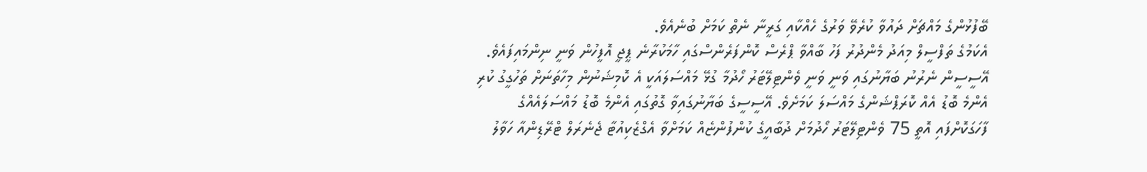ބޭފުޅުންގެ މައްޗަށް ދައުވާ ކުރެވޭ ވަރުގެ ހެއްކާއި ގަރީނާ ނެތް ކަމަށް ބުނެއެވެ.
އެކަމުގެ ތަފްސީލް މިއަދު މެންދުރު ފަހު ބާއްވާ ޕްރެސް ކޮންފަރެންސްގައި ހާމަކުރާނެ ޕީޖީ އޮފީހުން ވަނީ ނިންމައިފައެވެ.
އޭސީސީން ނެރުނު ބަޔާނުގައި ވަނީ ވަނީ ވެންޓިލޭޓަރު ހޯދުމާ ގުޅޭ މައްސަލައަކީ އެ ކޮމިޝަނުން މިހާތަނަށް ތަހުގީގު ކުރި އެންމެ ބޮޑު އެއް ކޮރަޕްޝަންގެ މައްސަލަ ކަމަށެވެ. އޭސީސީގެ ބަޔާނުގައިވާ ގޮތުގައި އެންމެ ބޮޑު މައްސަލައެއްގެ ފާހަގަކޮށްފައި އޮތީ 75 ވެންޓިލޭޓަރު ހޯދުމަށް ދުބާއީގެ ކުންފުންޏެއް ކަމަށްވާ އެގްޒެކިއުޓާ ޖެނެރަލް ޓްރޭޑިންއާ ހަވާލު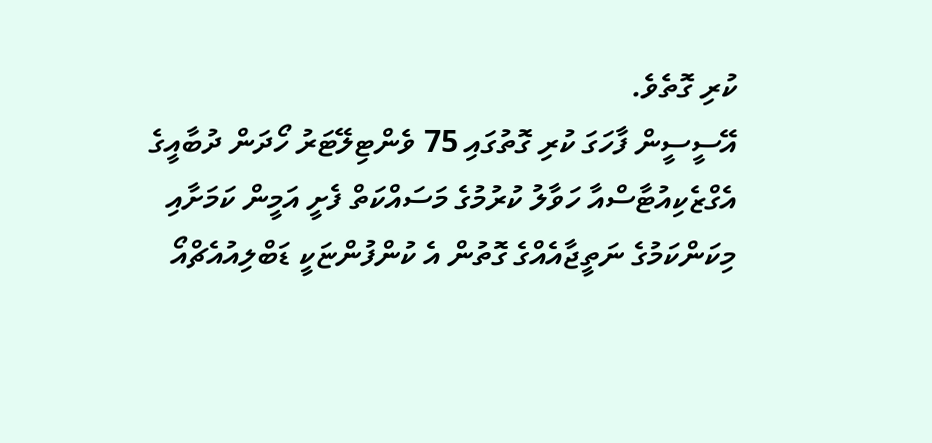ކުރި ގޮތެވެ.
އޭސީސީން ފާހަގަ ކުރި ގޮތުގައި 75 ވެންޓިލޭޓަރު ހޯދަން ދުބާއީގެ އެގްޒެކިއުޓާސްއާ ހަވާލު ކުރުމުގެ މަސައްކަތް ފެށީ އަމީން ކަމަށާއި މިކަންކަމުގެ ނަތީޖާއެއްގެ ގޮތުން އެ ކުންފުންޏަކީ ޑަބްލިއުއެޗްއޯ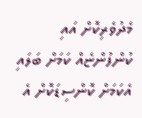މެދުވެރިކޮށް އައި ކުންފުންޏެއް ކަމަށް ބަލައި އެކަމަށް ކޮންސިޑަކޮށް އެ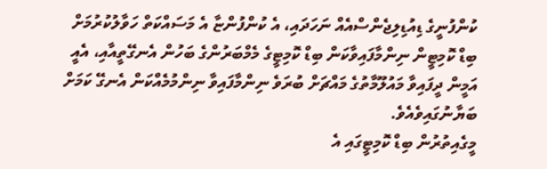ކުންފުނީގެ ޑިއުޑިލިޖެންސްއެއް ނަހަދައި، އެ ކުންފުންޏާ އެ މަސައްކަތް ހަވާލުކުރުމަށް ބިޑް ކޮމިޓީން ނިންމާފައިވާކަން ބިޑް ކޮމިޓީގެ މެމްބަރުންގެ ބަހުން އެނގޭތީއާއި، އެއީ އަމީން ދީފައިވާ މައުލޫމާތުގެ މައްޗަށް ބުރަވެ ނިންމާފައިވާ ނިންމުމެއްކަން އެނގޭ ކަމަށް ބަޔާނުގައިވެއެވެ.
މީގެއިތުރުން ބިޑް ކޮމިޓީގައި އެ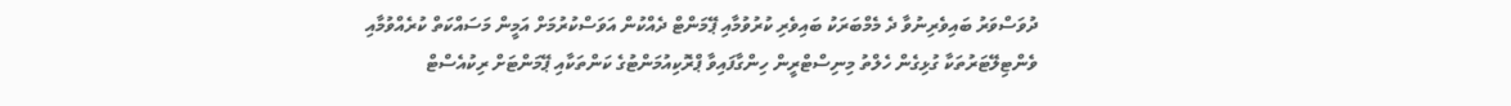ދުވަސްވަރު ބައިވެރިނުވާ ދެ މެމްބަރަކު ބައިވެރި ކުރުވުމާއި ޕޭމަންޓް ދެއްކުން އަވަސްކުރުމަށް އަމީން މަސައްކަތް ކުރެއްވުމާއި ވެންޓިލޭޓަރުތަކާ ގުޅިގެން ހެލްތު މިނިސްޓްރީން ހިންގާފައިވާ ޕްރޮކިއުމަންޓުގެ ކަންތަކާއި ޕޭމަންޓަށް ރިކުއެސްޓް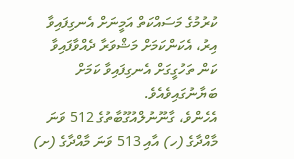ކުރުމުގެ މަސައްކަތް އަމީނަށް އެނގިފައިވާ އިރު، އެކަންކަމަށް މަޝްވަރާ ދެއްވާފައިވާ ކަން ތަހުގީގަށް އެނގިފައިވާ ކަމަށް ބަޔާނުގައިވެއެވެ.
އެހެންވެ، ގާނޫނުލްއުގޫބާތުގެ 512 ވަނަ މާއްދާގެ (ހ) އާއި 513 ވަނަ މާއްދާގެ (ށ)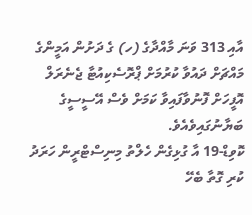އާއި 313 ވަނަ މާއްދާގެ (ހ) ގެ ދަށުން އަމީންގެ މައްޗަށް ދައުވާ ކުރުމަށް ޕްރޮސެކިއުޓާ ޖެނެރަލް އޮފީހަށް ފޮނުވާފައިވާ ކަމަށް ވެސް އޭސީސީގެ ބަޔާނުގައިވެއެވެ.
ކޮވިޑް-19 އާ ގުޅިގެން ހެލްތު މިނިސްޓްރީން ހަރަދު ކުރި ގޮތާ ބެހޭ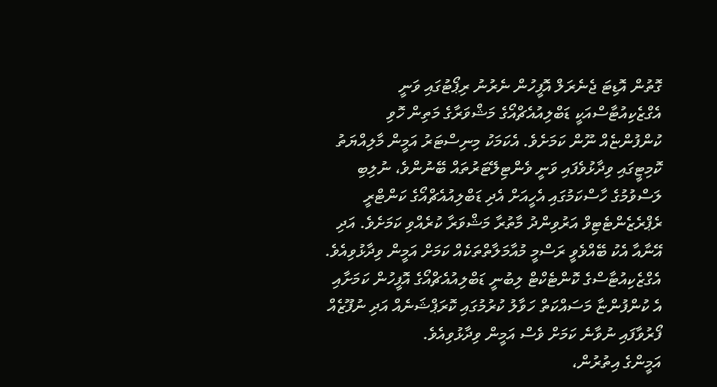ގޮތުން އޮޑިޓަ ޖެނެރަލް އޮފީހުން ނެރުނު ރިޕޯޓުގައި ވަނީ އެގްޒެކިއުޓާސްއަކީ ޑަބްލިއުއެޗްއޯގެ މަޝްވަރާގެ މަތިން ހޮވި ކުންފުންޏެއް ނޫން ކަމަށެވެ. އެކަމަކު މިނިސްޓަރު އަމީން މާލިއްޔަތު ކޮމިޓީގައި ވިދާޅުވެފައި ވަނީ ވެންޓިލޭޓަރުތައް ބޭނުންވެ، ނުލިބި ލަސްވުމުގެ ހާސްކަމުގައި އެހީއަށް އެދި ޑަބްލިއުއެޗްއޯގެ ކަންޓްރީ ރެޕްރެޒެންޓެޓިވް އަރުވިންދު މާތުރާ މަޝްވަރާ ކުރެއްވި ކަމަށެވެ. އަދި އޭނާއާ އެކު ބޭއްވެވީ ރަސްމީ މުއާމަލާތްތަކެއް ކަމަށް އަމީން ވިދާޅުވިއެވެ.
އެގްޒެކިއުޓާސްގެ ކޮންޓެކްޓް ލިބުނީ ޑަބްލިއުއެޗްއޯގެ އޮފީހުން ކަމަށާއި އެ ކުންފުންޏާ މަސައްކަތް ހަވާލު ކުރުމުގައި ކޮރަޕްޝަނެއް އަދި ނުފޫޒެއް ފޯރުވާފައި ނުވާނެ ކަމަށް ވެސް އަމީން ވިދާޅުވިއެވެ.
އަމީންގެ އިތުރުން،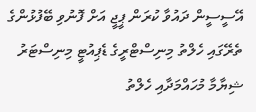އޭސީސީން ދައުވާ ކުރަން ޕީޖީ އަށް ފޮނުވި ބޭފުޅުންގެ ތެރޭގައި ހެލްތު މިނިސްޓްރީގެ ޑެޕިއުޓީ މިނިސްޓަރު ޝިޔާމާ މުހައްމަދާއި ހެލްތު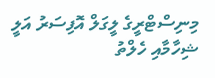މިނިސްޓްރީގެ ލީގަލް އޮފިސަރު އަލީ ޝިހާމާއި ހެލްތު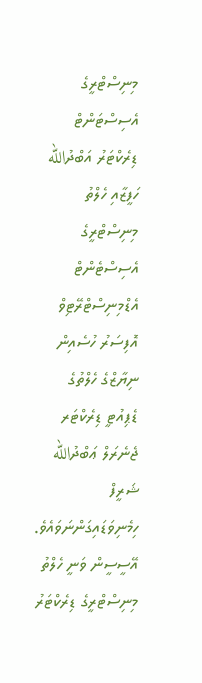މިނިސްޓްރީގެ އެސިސްޓަންޓް ޑިރެކްޓަރު އަބްދުالله ހަފީޒާއި ހެލްތު މިނިސްޓްރީގެ އެސިސްޓެންޓް އެޑްމިނިސްޓްރޭޓިވް އޮފިސަރު ހުސެއިން ނިޔާޒްގެ ހެލްތުގެ ޑެޕިއުޓީ ޑިރެކްޓަރ ޖެނެރަލް ޢަބްދުالله ޝަރީފް ހިމެނިވަޑައިގަންނަވައެވެ.
އޭސީސީން ވަނީ ހެލްތު މިނިސްޓްރީގެ ޑިރެކްޓަރު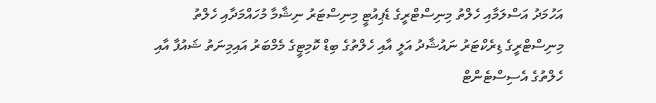އަހުމަދު އަސްލަމާއި ހެލްތު މިނިސްޓްރީގެ ޑެޕިއުޓީ މިނިސްޓަރު ނިޝާމާ މުހައްމަދާއި ހެލްތު މިނިސްޓްރީގެ ޑިރެކްޓަރު ނައުޝާދު އަލީ އާއި ހެލްތުގެ ބިޑް ކޮމިޓީގެ މެމްބަރު އައިމިނަތު ޝައުފާ އާއި ހެލްތުގެ އެސިސްޓެންޓް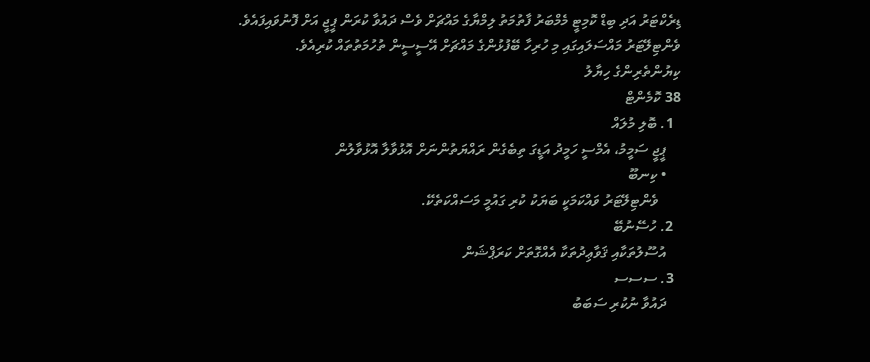ޑިރެކްޓަރު އަދި ބިޑް ކޮމިޓީ މެމްބަރު ފާތުމަތު ލިމްޔާގެ މައްޗަށް ވެސް ދައުވާ ކުރަން ޕީޖީ އަށް ފޮނުވައިފައެވެ.
ވެންޓިލޭޓަރު މައްސަލައިގައި މި ހުރިހާ ބޭފުޅުންގެ މައްޗަށް އޭސީސީން ތުހުމަތުތައް ކުރިއެވެ.
ކިޔުންތެރިންގެ ހިޔާލު
38 ކޮމެންޓް
  1. ބޮލި މުލައް
    ޕީޖީ ސަމީމު، އެމްސީ ހަމީދު އަޑީގަ ތިބެގެން ރައްޔަތުންނަށް އޮޅުވާލާ އޮޅުވާލުން
    • ކިނބޫ
      ވެންޓިލޭޓަރު ވައްކަމަކީ ބަޔަކު ކުރި ގައުމީ މަސައްކަތެކޭ.
  2. ހުސޭނުބޭ
    އުސޫލުތަކާއި ޤަވާޢިދުތަކާ އެއްގޮތަށް ކަރަޕްޝަން
  3. ސސސ
    ދައުވާ ނުކުރި ސަބަބު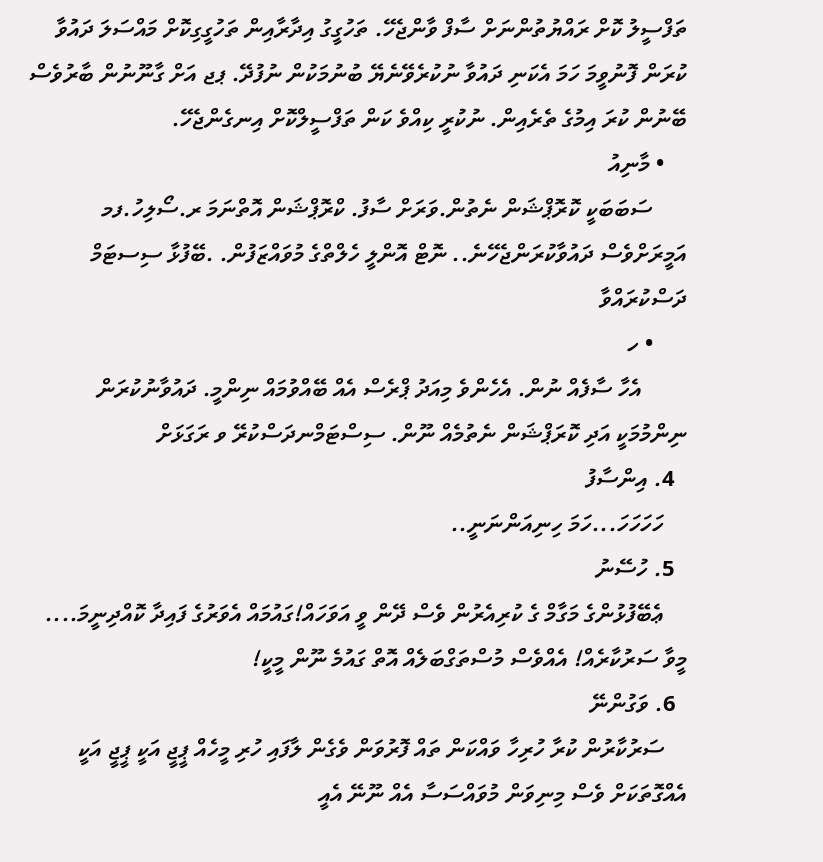ތަފްސީލު ކޮށް ރައްޔުތުންނަށް ސާފް ވާންޖެހޭ. ތަހުގީގު އިދާރާއިން ތަހުގީގިކޮށް މައްސަލަ ދައުވާ ކުރަން ފޮނުވީމަ ހަމަ އެކަނި ދައުވާ ނުކުރެވޭނެޔޭ ބުނުމަކުން ނުފުދޭ. ޕޖ އަށް ގާނޫނުން ބާރުވެސް ބޭނުން ކުރަ އިމުގެ ތެރެއިން. ނުކުރީ ކިއްވެ ކަން ތަފްސީލްކޮށް އިނގެންޖެހޭ.
    • މާނިއު
      ސަބަބަކީ ކޮރޮޕްޝަން ނެތުން.ވަރަށް ސާފު. ކްރޮޕްޝަން އޮތްނަމަ ރ.ސޯލިހު.ފމ އަމީރަށްވެސް ދައުވާކުރަންޖެހޭނެ.. ނޮޓް އޮންލީ ހެލްތްގެ މުވައްޒަފުން. .ބޭފުޅާ ސިސޓަމް ދަސްކުރައްވާ
      • ހ
        އެހާ ސާފެއް ނުން. އެހެންވެ މިއަދު ޕްރެސް އެއް ބޭއްވުމައް ނިންމީ. ދައުވާނުކުރަން ނިންމުމަކީ އަދި ކޮރަޕްޝަން ނެތުމެއް ނޫން. ސިސްޓަމްނދަސްކުރޭ ވ ރަގަޅަށް
  4. އިންސާފު
    ހަހަހަހަ...ހަމަ ހިނިއަންނަނީ..
  5. ހުސޭނު
    ޢެބޭފުޅުންގެ މަގާމް ގެ ކުރިއެރުން ވެސް ދޭން ވީ އަވަހައް!ގައުމައް އެވަރުގެ ފައިދާ ކޮއްދިނީމަ.... މީވާ ސަރުކާރެއް! އެއްވެސް މުސްތަގްބަލެއް އޮތް ގައުމެ ނޫން މީކީ!
  6. ވަގުންނޭ
    ސަރުކާރުން ކުރާ ހުރިހާ ވައްކަން ތައް ފޮރުވަން ވެގެން ލާފައި ހުރި މީހެއް ޕީޖީ އަކީ ޕީޖީ އަކީ އެއްގޮތަކަށް ވެސް މިނިވަން މުވައްސަސާ އެއް ނޫނޭ އެއީ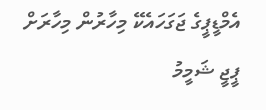އެމްޑީޕީގެ ޖަގަހައެކޭ މިހާރުން މިހާރަށް ޕީޖީ ޝަމީމު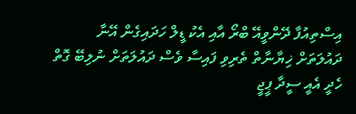އިސްތިއުފާ ދޭންވީއޭ ބްރޯ އާއި އެކު ޑީލް ހަދައިގެން އޭނާ ދައުލަތަށް ޚިޔާނާތް ތެރިވި ފައިސާ ވެސް ދައުލަތަށް ނުލިބޭ ގޮތް ހެދީ އެއީ ސީދާ ޕީޖީ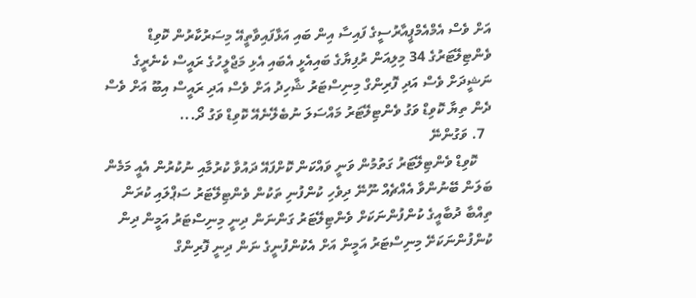އަށް ވެސް އެމްއެމްޕީއާރުސީގެ ފައިސާ އިން ބައި އަޅާފައިވާތީއޭ މިސަރުކާރުން ކޮވިޑް ވެންޓިލޭޓަރުގެ 34 މިލިއަން ރުފިޔާގެ ބައިއެޅީ އެބައި އެޅި މަޖްލީހުގެ ރައީސް ކެނެރީގެ ނަޝީދަށް ވެސް އަދި ފޮރިންގް މިނިސްޓަރު ޝާހިދު އަށް ވެސް އަދި ރައީސް އިބޫ އަށް ވެސް ދެން ތިޔާ ކޮވިޑް ވަގު ވެންޓިލޭޓަރު މައްސަލަ ނުބެލޭނެއޭ ކޮވިޑް ވަގު ދޯ...
  7. ވަގުންނޭ
    ކޮވިޑް ވެންޓިލޭޓަރު ގަތުމުން ވަނީ ވައްކަން ކޮށްފައޭ ދައުވާ ކުރުމާއި ނުކުރުން އެއީ މަމެން ބަލަން ބޭނުންވާ އެއްޗެއް ނޫނޭ ދިވެހި ކުންފުނި ތަކުން ވެންޓިލޭޓަރު ސަޕްލައި ކުރަން ތިއްބާ ދުބާއީގެ ކުންފުންނަކަށް ވެންޓިލޭޓަރު ގަންނަން ދިނީ މިނިސްޓަރު އަމީން ދިން ކުންފުންނަކަށޭ މިނިސްޓަރު އަމީން އަށް އެކުންފުނީގެ ނަން ދިނީ ފޮރިންގް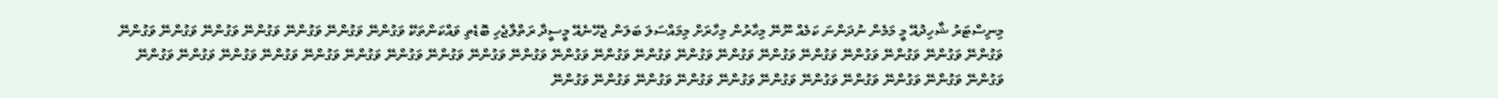މިނިސްޓަރު ޝާހިދުއޭ މީ މަމެން ނުދަންނަ ކަމެއް ނޫނޭ މިހާރުން މިހާރަށް މިމައްސަލަ ބަލަން ޖެހޭނެއޭ މީސީދާ ރަތްލާޖެހި ބޮޑެތި ވައްކަންތަކޭ ވަގުންނޭ ވަގުންނޭ ވަގުންނޭ ވަގުންނޭ ވަގުންނޭ ވަގުންނޭ ވަގުންނޭ ވަގުންނޭ ވަގުންނޭ ވަގުންނޭ ވަގުންނޭ ވަގުންނޭ ވަގުންނޭ ވަގުންނޭ ވަގުންނޭ ވަގުންނޭ ވަގުންނޭ ވަގުންނޭ ވަގުންނޭ ވަގުންނޭ ވަގުންނޭ ވަގުންނޭ ވަގުންނޭ ވަގުންނޭ ވަގުންނޭ ވަގުންނޭ ވަގުންނޭ ވަގުންނޭ ވަގުންނޭ ވަގުންނޭ ވަގުންނޭ ވަގުންނޭ ވަގުންނޭ ވަގުންނޭ ވަގުންނޭ ވަގުންނޭ ވަގުންނޭ ވަގުންނޭ ވަގުންނޭ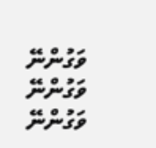ވަގުންނޭ ވަގުންނޭ ވަގުންނޭ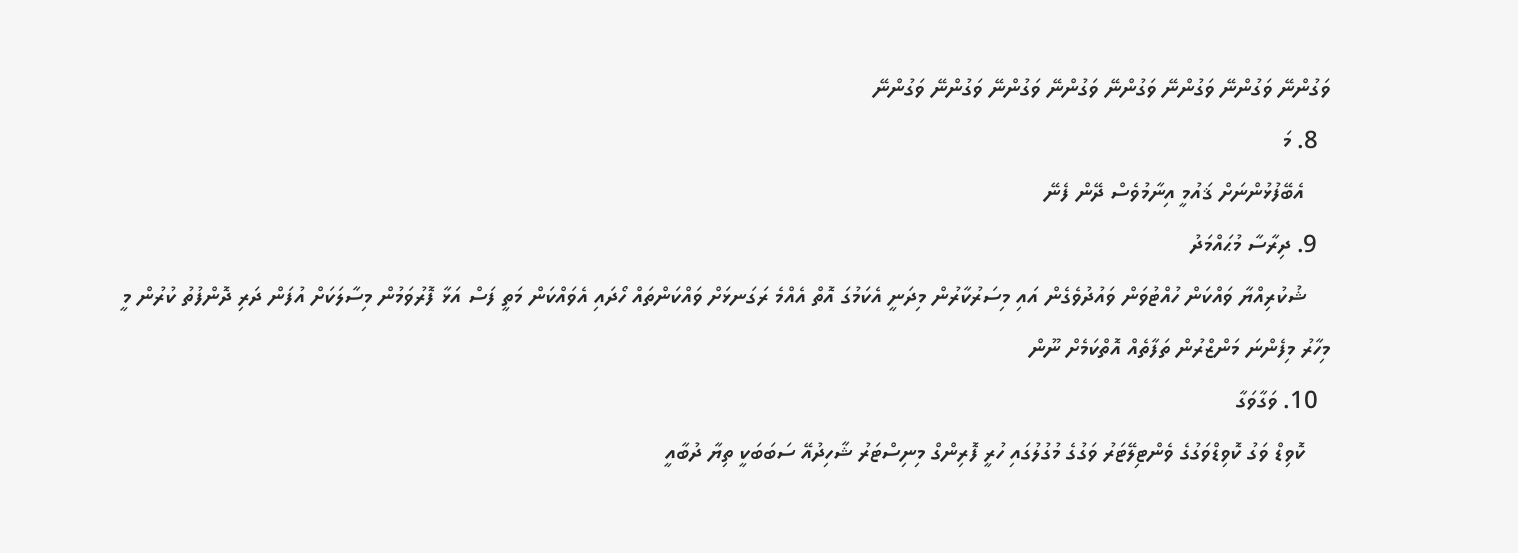ވަގުންނޭ ވަގުންނޭ ވަގުންނޭ ވަގުންނޭ ވަގުންނޭ ވަގުންނޭ ވަގުންނޭ ވަގުންނޭ
  8. މަ
    އެބޭފުޅުންނަށް ޤައުމީ އިނާމުވެސް ދޭން ފެނޭ
  9. ދިރާސާ މުޙައްމަދު
    ޝުކުރިއްޔާ ވައްކަން ހުއްޓުވަން ވައުދުވެގެން އައި މިސަރުކާރުން މިދަނީ އެކަމުގަ އޮތް އެއްމެ ރަގަނޅަށް ވައްކަންތައް ހޯދައި އެވައްކަން މަތީ ފަސް އަޅާ ފޮރުވަމުން މިސާލަކަށް އުފަން ދަރި ދޮންފުތު ކުރުން މީ މިހާރު މިފެންނަ މަންޒްރުން ތަފާތެއް އޮތްކަމެށް ނޫން
  10. ވަގާވަގާ
    ކޮވިޑް ވަގު ކޮވިޑްވަގުގެ ވެންޓިލޭޓަރު ވަގުގެ މުގުލުގައި ހުރީ ފޮރިންގް މިނިސްޓަރު ޝާހިދުއޭ ސަބަބަކީ ތިޔާ ދުބާއީ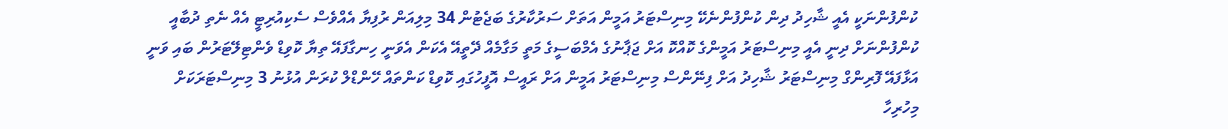ކުންފުންނަކީ އެއީ ޝާހިދު ދިން ކުންފުންނެކޭ މިނިސްޓަރު އަމީން އަތަށް ސަރުކާރުގެ ބަޖެޓުން 34 މިލިއަން ރުފިޔާ އެއްވެސް ސެކިއުރިޓީ އެއް ނެތި ދުބާއީ ކުންފުންނަށް ދިނީ އެއީ މިނިސްޓަރު އަމީންގެ ކޮއްކޮ އަށް ޖަޕާނުގެ އެމްބަސީގެ މަތީ މަގާމެއް ދޭތީއޭ އެކަން އެވަނީ ހިނގާފައޭ ތިޔާ ކޮވިޑް ވެންޓިލޭޓަރުން ބައި ވަނީ އަޅާފައޭ ފޮރިންގް މިނިސްޓަރު ޝާހިދު އަށް ފިނޭންސް މިނިސްޓަރު އަމީން އަށް ރައީސް އޮފީހުގައި ކޮވިޑް ކަންތައް ހޭންޑްލް ކުރަން އުޅުނު 3 މިނިސްޓަރަކަށް މިހުރިހާ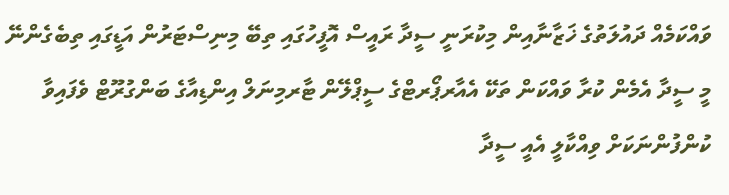ވައްކަމެއް ދައުލަތުގެ ޚަޒާނާއިން މިކުރަނީ ސީދާ ރައީސް އޮފީހުގައި ތިބޭ މިނިސްޓަރުން އަޑީގައި ތިބެގެންނޭ މީ ސީދާ އެމެން ކުރާ ވައްކަން ތަކޭ އެއާރޕޯރޓްގެ ސީޕްލޭން ޓާރމިނަލް އިންޑިއާގެ ބަންގުރޫޓް ވެފައިވާ ކުންފުންނަކަށް ވިއްކާލީ އެއީ ސީދާ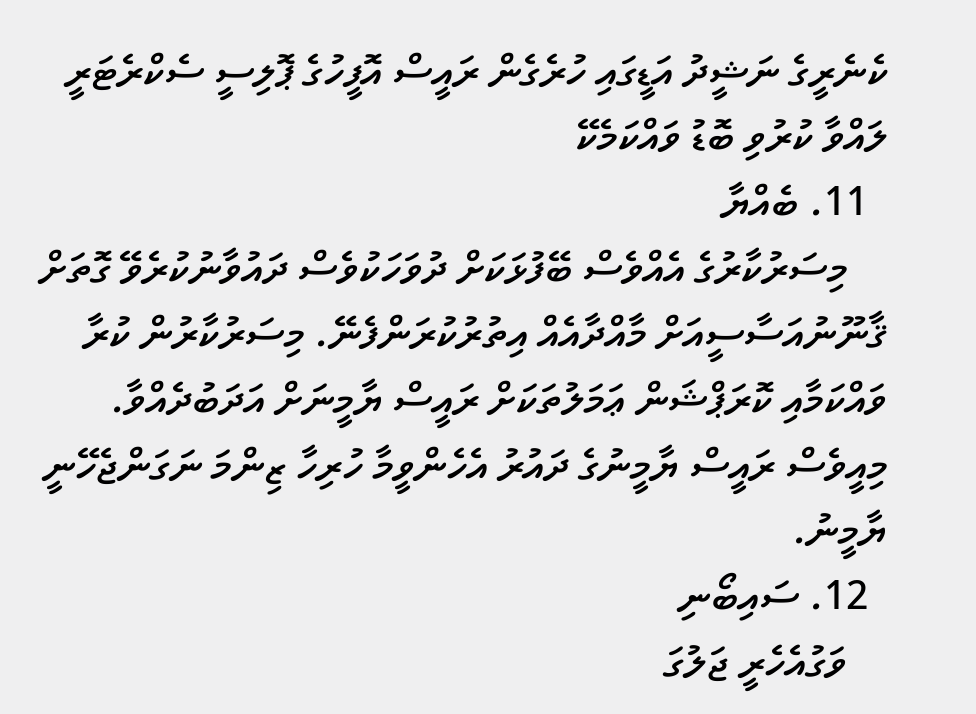ކެނެރީގެ ނަޝީދު އަޑީގައި ހުރެގެން ރައީސް އޮފީހުގެ ޕޮލިސީ ސެކްރެޓަރީ ލައްވާ ކުރުވި ބޮޑު ވައްކަމެކޭ
  11. ބެއްޔާ
    މިސަރުކާރުގެ އެއްވެސް ބޭފުޅަކަށް ދުވަހަކުވެސް ދައުވާނުކުރެވޭ ގޮތަށް ޤާނޫނުއަސާސީއަށް މާއްދާއެއް އިތުރުކުރަންފެނޭ. މިސަރުކާރުން ކުރާ ވައްކަމާއި ކޮރަޕްޝަން ޢަމަލުތަކަށް ރައީސް ޔާމީނަށް އަދަބުދެއްވާ. މިއީވެސް ރައީސް ޔާމީނުގެ ދައުރު އެހެންވީމާ ހުރިހާ ޒިންމަ ނަގަންޖެހޭނީ ޔާމީނު.
  12. ސައިބޯނި
    ވަގުއެހެރީ ޖަލުގަ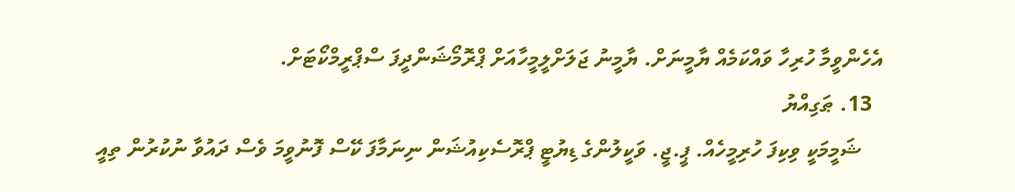އެހެންވީމާ ހުރިހާ ވައްކަމެއް ޔާމީނަށް. ޔާމީނު ޖަލަށްލީމީހާއަށް ޕްރޮމޯޝަންދީފަ ސްޕްރީމްކޯޓަށް.
  13. ޠަގިއްޔު
    ޝަމީމަކީ ވިކިފަ ހުރިމީހެއް. ޕީ.ޖީ. ވަކީލުންގެ ޑިޔުޓީ ޕްރޮސެކިއުޝަން ނިނަމާފަ ކޭސް ފޮނުވީމަ ވެސް ދައުވާ ނުކުރުން ތިއީ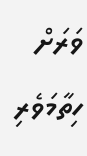ވަރަށް ހިތާމަވެރި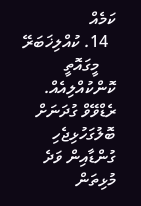ކަމެއް
  14. ކުއްލިޚަބަރޭ
    މީގައޮތީ ކޮންކުއްލިއެއް. ރެޑްވޭވް ގުދަނަށް ބޮލުގަހުޅިޖެހި ގުންޑާއިން ވަދެ މުޅިތަން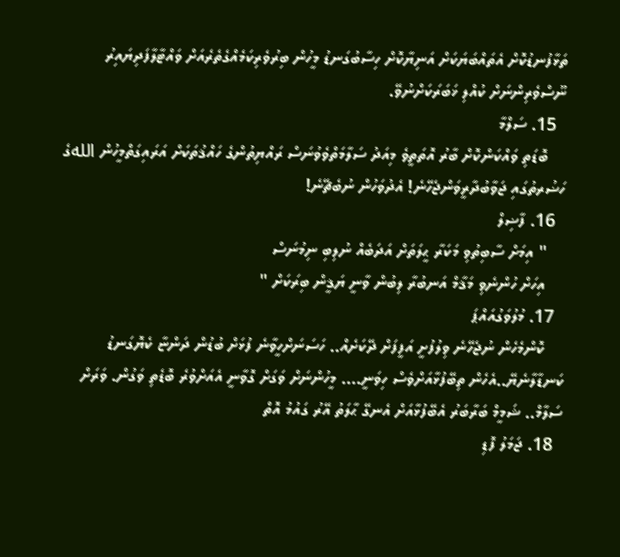ތަޅާފުނޑުކޮށް އެތައްބަޔަކަށް އަނިޔާކޮށް ހިސާބުގަނޑު މީހުން ބިރުވެރިކަމެއްގެތެރެއަށް ވައްޓާލާފަދިޔައިރު ނޫސްވެރިންނަށް ކުއްލި ޚަބަރަކަށްނުވޭ.
  15. ސަލްމާ
    ބޮޑަތި ވައްކަންކޮށް ބާރު އޮތަތީވެ މިއަދު ސަލާމަތްވެވުނަސް ރައްޔިތުންގެ ހައްޤުތަކަށް އަރައިގަތްމީހުން اللهގެ ހަޟުރތުގައި ޖަވާބުދާރީވަންޖެހޭނެ! އެދުވަހުން ނުބެޗޭނެ!
  16. ފާޟިލް
    " އިމަށް ސާބިތުވި މަކަރާ ޙީލަތަށް އަދަބެއް ނުލިބި ނިމުނަސް
    އިހަށް ހުންނެވި މަޤާމް އަނބުރާ ލިބުން ވާނީ ޔަޤީން ބިރަކަށް "
  17. މުލުވަގުއައްޕަ
    ކޮންމެހެން ނުޖެހޭނެ ވިލުފުށީ އަފީފަށް ދޭކަށެއް.. ހަސަނަށްހީވާނެ ފުޅަށް ބުޑުން ދަންޏާ ކެޔޮގަނޑު ކަނޑާލާނެޔޭ..އެހެން ތިބޭފުޅާއަށްވެސް ހިވަނީ.... މީހުންނަށް ވަގަށް ގޮވާނީ އެއަށްވުރެ ބޮޑެތި ވަގުން. ވަރަށް ސަލާމް.. ޝަމީމް ބަރާބަރު އެބޭފުޅާއަށް އެނގޭ ޙާލަތު އޭރު ގައުމު އޮތް
  18. ޖަމަލު ފޮޑި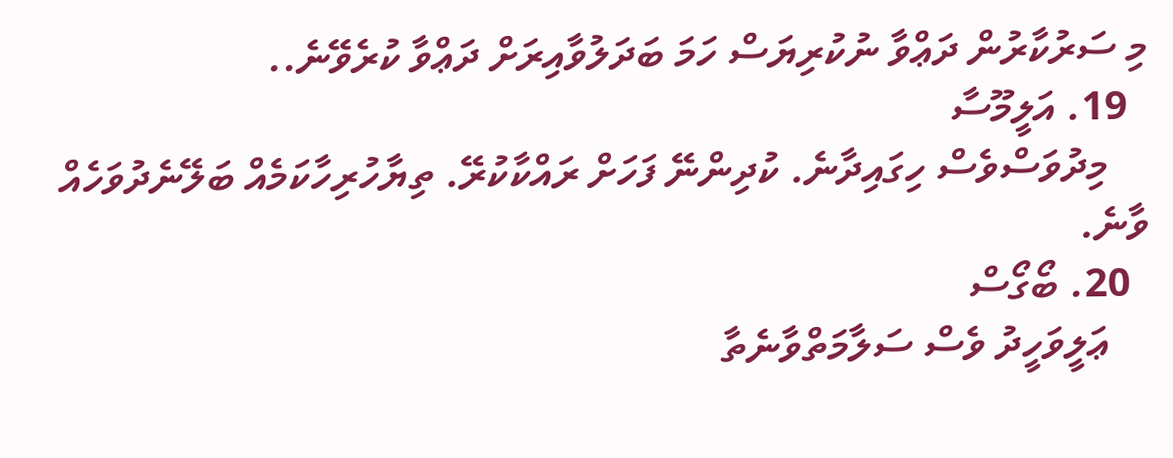މި ސަރުކާރުން ދަޢްވާ ނުކުރިޔަސް ހަމަ ބަދަލުވާއިރަށް ދަޢްވާ ކުރެވޭނެ..
  19. އަލީމޫސާ
    މިދުވަސްވެސް ހިގައިދާނެ. ކުދިންނޭ ފަހަށް ރައްކާކުރޭ. ތިޔާހުރިހާކަމެއް ބަލޭނެދުވަހެއް ވާނެ.
  20. ބޯގޯސް
    ޢަލީވަހީދު ވެސް ސަލާމަތްވާނެތާ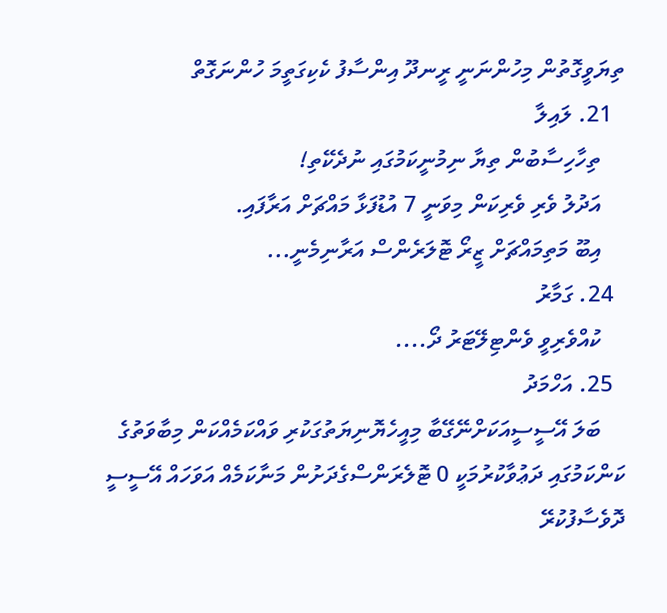ތިޔަވީގޮތުން މިހުންނަނީ ރީނދޫ އިންސާފު ކެކިގަތީމަ ހުންނަގޮތް
  21. ލައިލާ
    ތިހާހިސާބުން ތިޔާ ނިމުނީކަމުގައި ނުދެކޭތި!
    އަދުލު ވެރި ވެރިކަން މިވަނީ 7 އުޑުފަޅާ މައްޗަށް އަރާފައި.
    އިބޫ މަތިމައްޗަށް ޒީރޯ ޓޮލަރެންސް އަރާނިމެނީ...
  24. ގަމާރު
    ކުއްވެރިވީ ވެންޓިލޭޓަރު ދޯ....
  25. އަހްމަދު
    ބަލަ އޭސީސީއަކަށްނޭގޭބާ މިއީހެޔޮނިޔަތުގަކުރި ވައްކަމެއްކަން މިބާވަތުގެ ކަންކަމުގައި ދަޢުވާކުރުމަކީ 0 ޓޮލެރަންސްގެދަށުން މަނާކަމެއް އަވަހައް އޭސީސީ ދޮވެސާފުކުރޭ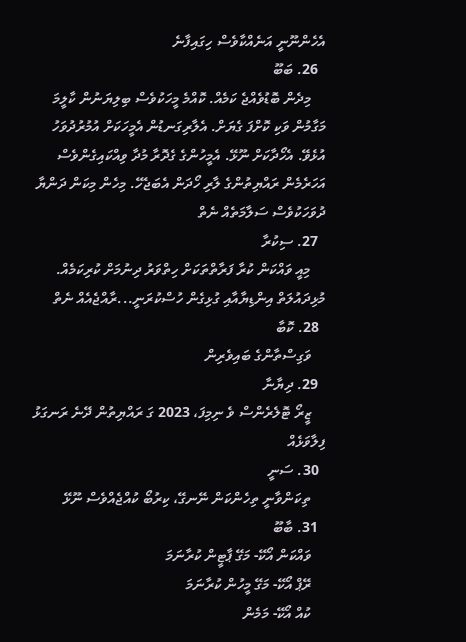އެހެންނޫނީ އަނެއްކާވެސް ހިގައިފާނެ
  26. ބަބޫ
    މިދެން ބޮޑުވެއްޖެ ކަމެއް. ކޮއްމެ މީހަކުވެސް ބިލިޔަނުން ކާލީމަ މަގާމުން ވަކި ކޮށްފަ ގެޔަށް. އެލާރިގަނޑުން އެމީހަކަށް އުމުރުދުވަހު އުޅެވޭ. އެހޯދާކަށް ނޫޅޭ. އެމީހުންގެ ގެދޮރާ މުދާ ވިއްކައިގެންވެސް އަހަރެމެން ރައްޔިތުންގެ ލާރި ހޯދަން އެބަޖެހޭ. މިހެން މިކަން ދަންޔާ ދުވަހަކުވެސް ސަލާމަތެއް ނެތް
  27. ސިކުރާ
    މިއީ ވައްކަން ކުރާ ފަރާތްތަކަށް ހިތްވަރު ދިނުމަށް ކުރިކަމެއް. މުޅިދައުލަތް އިންޑިޔާއާއި ގުޅިގެން ހުސްކުރަނީ...ރާއްޖެއެއް ނެތް
  28. ކޮބާ
    ވަގިސްތާންގެ ބައިވެރިން
  29. ދިޔާނާ
    ޒީރޯ ޓޮލެރެންސް ވެ ނިމިފަ، 2023 ގަ ރައްޔިތުން ދޭނެ ރަނގަޅު ފިލާވަޅެއް
  30. ސަނީ
    ތިކަންވާނީ ތިހެންކަން ނޭނގޭ، ކިރުބޯ ކުއްޖެއްވެސް ނޫޅޭ
  31. ބާބޫ
    ވައްކަން އޯކޭ- މަގޭ ޕާޓީން ކުރާނަމަ
    ރޭޕް އޯކޭ- މަގޭ މީހުން ކުރާނަމަ
    ކުއް އޯކޭ- މަމެން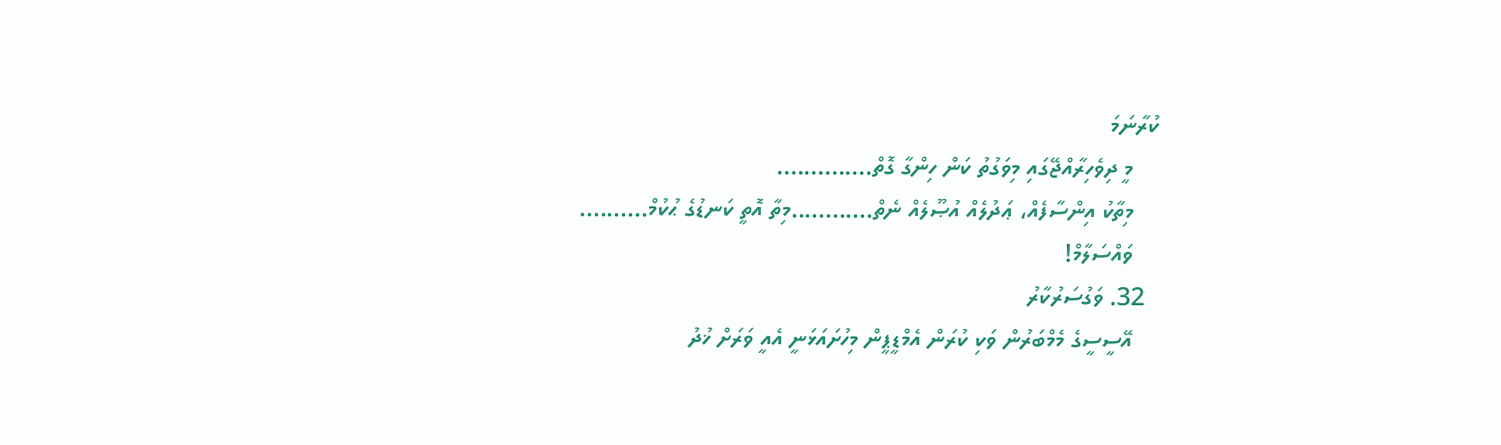ކުރާނަމަ
    މީ ދިވެހިރާއްޖޭގައި މިވަގުތު ކަން ހިންގާ ގޮތް..............
    މިތާކު އިންސާފެއް، ޢަދުލެއް އުޞޫލެއް ނެތް............މިތާ އޮތީ ކަނޑުގެ ޙުކުމް..........
    ވައްސަލާމް!
  32. ވަގުސަރުކާރު
    އޭސީސީގެ މެމްބަރުން ވަކި ކުރަން އެމްޑީޕީން މިހުށައަޅަނީ އެއީ ވަރަށް ޚުދު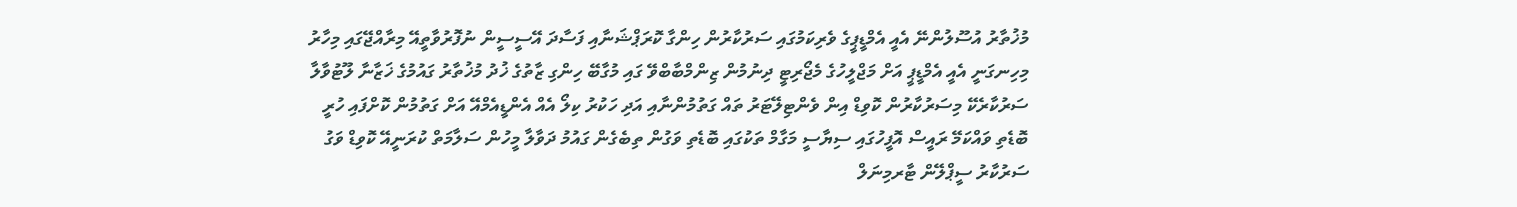މުޚުތާރު އުސޫލުންނޭ އެއީ އެމްޑީޕީގެ ވެރިކަމުގައި ސަރުކާރުން ހިންގާ ކޮރަޕްޝަނާއި ފަސާދަ އޭސީސީން ނުފޮރުވާތީއޭ މިރާއްޖޭގައި މިހާރު މިހިނގަނީ އެއީ އެމްޑީޕީ އަށް މަޖްލީހުގެ މެޖޯރިޓީ ދިނުމުން ޒިންމްބާބްވޭ ގައި މުގާބޭ ހިންގި ޒާތުގެ ޚުދު މުޚުތާރު ގައުމުގެ ޚަޒާނާ ލޫޓުވާލާ ސަރުކާރެކޭ މިސަރުކާރުން ކޮވިޑް އިން ވެންޓިލޭޓަރު ތައް ގަތުމުންނާއި އަދި ހަކުރު ކިލޯ އެއް އެންޑީއެމްއޭ އަށް ގަތުމުން ކޮށްފައި ހުރީ ބޮޑެތި ވައްކަމޭ ރައީސް އޮފީހުގައި ސިޔާސީ މަގާމް ތަކުގައި ބޮޑެތި ވަގުން ތިބެގެން ގައުމު ދަވާލާ މީހުން ސަލާމަތް ކުރަނީއޭ ކޮވިޑް ވަގު ސަރުކާރު ސީޕްލޭން ޓާރމިނަލް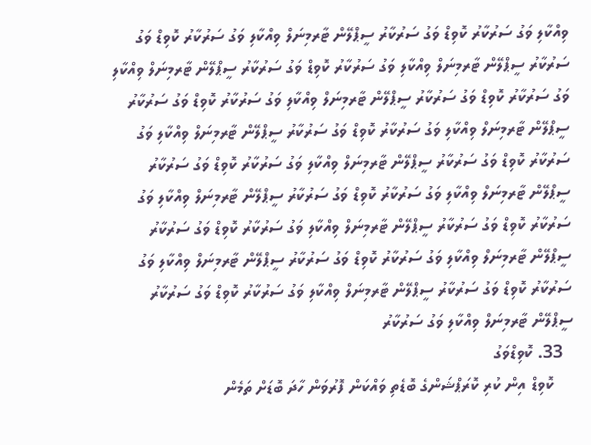ވިއްކާލި ވަގު ސަރުކާރު ކޮވިޑް ވަގު ސަރުކާރު ސީޕްލޭން ޓާރމިނަލް ވިއްކާލި ވަގު ސަރުކާރު ކޮވިޑް ވަގު ސަރުކާރު ސީޕްލޭން ޓާރމިނަލް ވިއްކާލި ވަގު ސަރުކާރު ކޮވިޑް ވަގު ސަރުކާރު ސީޕްލޭން ޓާރމިނަލް ވިއްކާލި ވަގު ސަރުކާރު ކޮވިޑް ވަގު ސަރުކާރު ސީޕްލޭން ޓާރމިނަލް ވިއްކާލި ވަގު ސަރުކާރު ކޮވިޑް ވަގު ސަރުކާރު ސީޕްލޭން ޓާރމިނަލް ވިއްކާލި ވަގު ސަރުކާރު ކޮވިޑް ވަގު ސަރުކާރު ސީޕްލޭން ޓާރމިނަލް ވިއްކާލި ވަގު ސަރުކާރު ކޮވިޑް ވަގު ސަރުކާރު ސީޕްލޭން ޓާރމިނަލް ވިއްކާލި ވަގު ސަރުކާރު ކޮވިޑް ވަގު ސަރުކާރު ސީޕްލޭން ޓާރމިނަލް ވިއްކާލި ވަގު ސަރުކާރު ކޮވިޑް ވަގު ސަރުކާރު ސީޕްލޭން ޓާރމިނަލް ވިއްކާލި ވަގު ސަރުކާރު ކޮވިޑް ވަގު ސަރުކާރު ސީޕްލޭން ޓާރމިނަލް ވިއްކާލި ވަގު ސަރުކާރު ކޮވިޑް ވަގު ސަރުކާރު ސީޕްލޭން ޓާރމިނަލް ވިއްކާލި ވަގު ސަރުކާރު ކޮވިޑް ވަގު ސަރުކާރު ސީޕްލޭން ޓާރމިނަލް ވިއްކާލި ވަގު ސަރުކާރު ކޮވިޑް ވަގު ސަރުކާރު ސީޕްލޭން ޓާރމިނަލް ވިއްކާލި ވަގު ސަރުކާރު ކޮވިޑް ވަގު ސަރުކާރު ސީޕްލޭން ޓާރމިނަލް ވިއްކާލި ވަގު ސަރުކާރު
  33. ކޮވިޑްވަގު
    ކޮވިޑް އިން ކުރި ކޮރަޕްޝަންގެ ބޮޑެތި ވައްކަން ފޮރުވަން ހާދަ ބޮޑަށް ތަމެން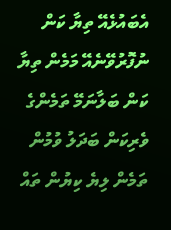އެބައުޅެއޭ ތިޔާ ކަން ނުފޮރުވޭނެއޭ މަމެން ތިޔާ ކަން ބަލާނަމޭ ތަމެންގެ ވެރިކަން ބަދަލު ވުމުން ތަމެން ލިޔެ ކިޔުން ތައް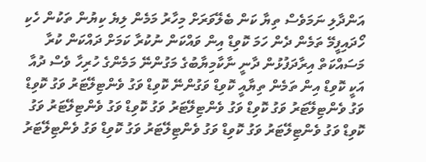އަންދާލި ނަމަވެސް ތިޔާ ކަން ބެލޭވަރަށް މިހާރު މަމެން ލިޔެ ކިޔުން ތަކުން ހެކި ހޯދައިފީމޭ ތަމެން ދެން ހަމަ ކޮވިޑް އިން ވައްކަން ނުކުރާ ކަމަށް ދައްކަން ކުރާ މަސައްކަތް އިރާދަފުޅުން ދާނީ ނާކާމިޔާބުގެ މަގުންނޭ މަމެންގެ ހުރިހާ ވެސް ދުއާ އަކީ ކޮވިޑް އިން ތަމެން ތިޔާއީ ކޮވިޑް ވަގުންނޭ ކޮވިޑް ވަގު ވެންޓިލޭޓަރު ވަގު ކޮވިޑް ވަގު ވެންޓިލޭޓަރު ވަގު ކޮވިޑް ވަގު ވެންޓިލޭޓަރު ވަގު ކޮވިޑް ވަގު ވެންޓިލޭޓަރު ވަގު ކޮވިޑް ވަގު ވެންޓިލޭޓަރު ވަގު ކޮވިޑް ވަގު ވެންޓިލޭޓަރު ވަގު ކޮވިޑް ވަގު ވެންޓިލޭޓަރު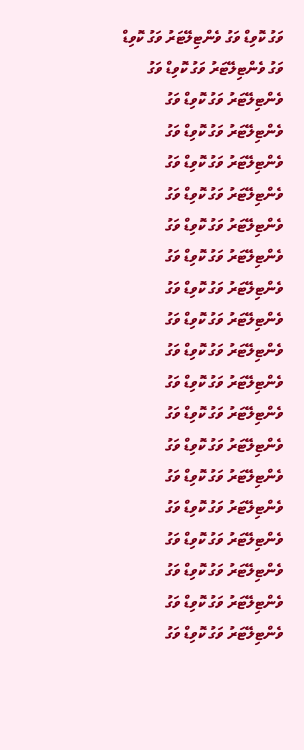ވަގު ކޮވިޑް ވަގު ވެންޓިލޭޓަރު ވަގު ކޮވިޑް ވަގު ވެންޓިލޭޓަރު ވަގު ކޮވިޑް ވަގު ވެންޓިލޭޓަރު ވަގު ކޮވިޑް ވަގު ވެންޓިލޭޓަރު ވަގު ކޮވިޑް ވަގު ވެންޓިލޭޓަރު ވަގު ކޮވިޑް ވަގު ވެންޓިލޭޓަރު ވަގު ކޮވިޑް ވަގު ވެންޓިލޭޓަރު ވަގު ކޮވިޑް ވަގު ވެންޓިލޭޓަރު ވަގު ކޮވިޑް ވަގު ވެންޓިލޭޓަރު ވަގު ކޮވިޑް ވަގު ވެންޓިލޭޓަރު ވަގު ކޮވިޑް ވަގު ވެންޓިލޭޓަރު ވަގު ކޮވިޑް ވަގު ވެންޓިލޭޓަރު ވަގު ކޮވިޑް ވަގު ވެންޓިލޭޓަރު ވަގު ކޮވިޑް ވަގު ވެންޓިލޭޓަރު ވަގު ކޮވިޑް ވަގު ވެންޓިލޭޓަރު ވަގު ކޮވިޑް ވަގު ވެންޓިލޭޓަރު ވަގު ކޮވިޑް ވަގު ވެންޓިލޭޓަރު ވަގު ކޮވިޑް ވަގު ވެންޓިލޭޓަރު ވަގު ކޮވިޑް ވަގު ވެންޓިލޭޓަރު ވަގު ކޮވިޑް ވަގު ވެންޓިލޭޓަރު ވަގު ކޮވިޑް ވަގު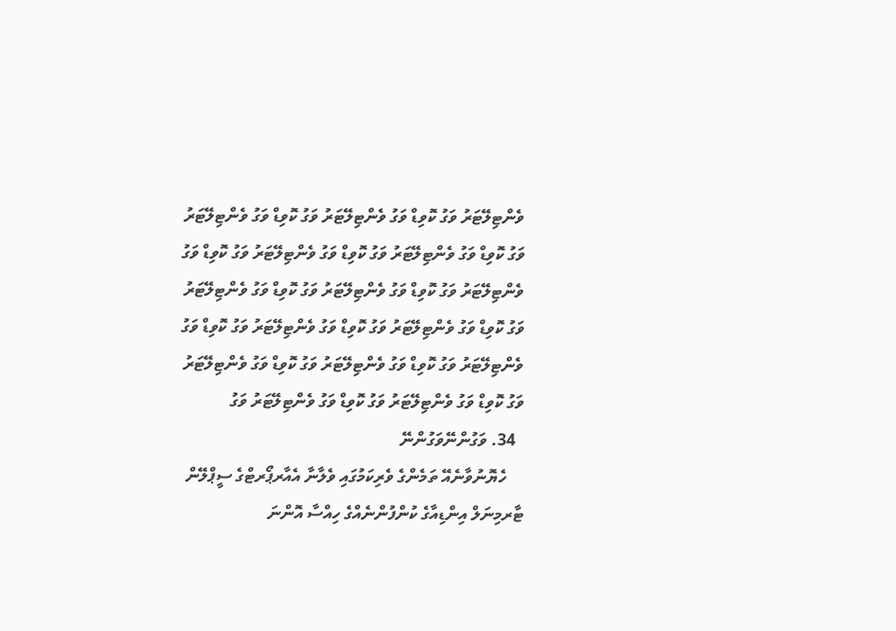ވެންޓިލޭޓަރު ވަގު ކޮވިޑް ވަގު ވެންޓިލޭޓަރު ވަގު ކޮވިޑް ވަގު ވެންޓިލޭޓަރު ވަގު ކޮވިޑް ވަގު ވެންޓިލޭޓަރު ވަގު ކޮވިޑް ވަގު ވެންޓިލޭޓަރު ވަގު ކޮވިޑް ވަގު ވެންޓިލޭޓަރު ވަގު ކޮވިޑް ވަގު ވެންޓިލޭޓަރު ވަގު ކޮވިޑް ވަގު ވެންޓިލޭޓަރު ވަގު ކޮވިޑް ވަގު ވެންޓިލޭޓަރު ވަގު ކޮވިޑް ވަގު ވެންޓިލޭޓަރު ވަގު ކޮވިޑް ވަގު ވެންޓިލޭޓަރު ވަގު ކޮވިޑް ވަގު ވެންޓިލޭޓަރު ވަގު ކޮވިޑް ވަގު ވެންޓިލޭޓަރު ވަގު ކޮވިޑް ވަގު ވެންޓިލޭޓަރު ވަގު ކޮވިޑް ވަގު ވެންޓިލޭޓަރު ވަގު
  34. ވަގުންނޭވަގުންނޭ
    ހެޔޮނުވާނެއޭ ތަމެންގެ ވެރިކަމުގައި ވެލާނާ އެއާރޕޯރޓްގެ ސީޕްލޭން ޓާރމިނަލް އިންޑިއާގެ ކުންފުންނެއްގެ ހިއްސާ އޮންނަ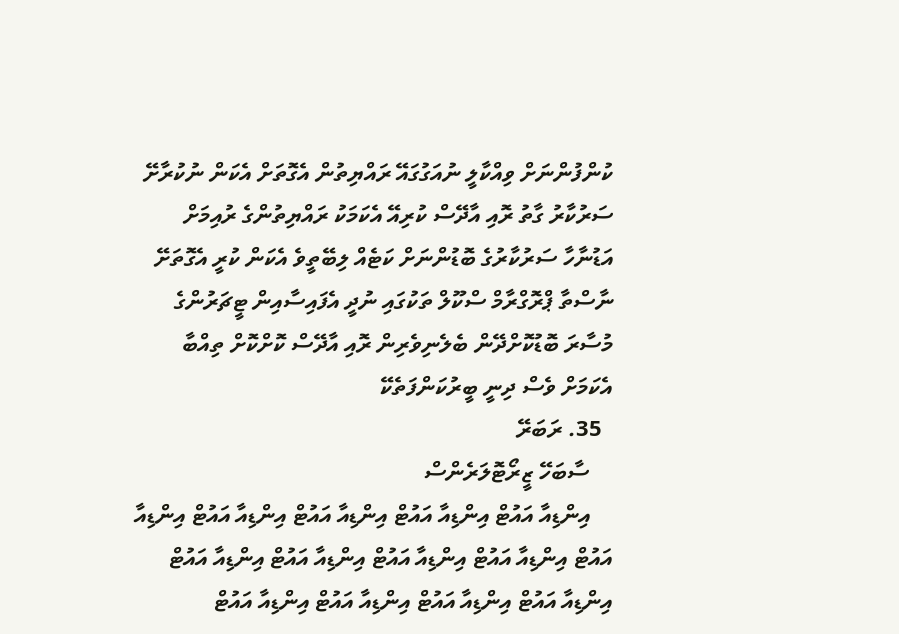ކުންފުންނަށް ވިއްކާލީ ނުއަގުގައޭ ރައްޔިތުން އެގޮތަށް އެކަން ނުކުރާށޭ ސަރުކާރު ގާތު ރޮއި އާދޭސް ކުރިއޭ އެކަމަކު ރައްޔިތުންގެ ރުއިމަށް އަޑުނާހާ ސަރުކާރުގެ ބޮޑުންނަށް ކަޓެއް ލިބޭތީވެ އެކަން ކުރީ އެގޮތަށޭ ނާސްތާ ޕްރޮގްރާމް ސްކޫލް ތަކުގައި ނުދީ އެފައިސާއިން ޓީޗަރުންގެ މުސާރަ ބޮޑުކޮށްދޭން ބެލެނިވެރިން ރޮއި އާދޭސް ކޮށްކޮށް ތިއްބާ އެކަމަށް ވެސް ދިނީ ބީރުކަންފަތެކޭ
  35. ރަބަރޭ
    ސާބަހޭ ޒީރޯޓޮލަރެންސް
    އިންޑިއާ އައުޓް އިންޑިއާ އައުޓް އިންޑިއާ އައުޓް އިންޑިއާ އައުޓް އިންޑިއާ އައުޓް އިންޑިއާ އައުޓް އިންޑިއާ އައުޓް އިންޑިއާ އައުޓް އިންޑިއާ އައުޓް އިންޑިއާ އައުޓް އިންޑިއާ އައުޓް އިންޑިއާ އައުޓް އިންޑިއާ އައުޓް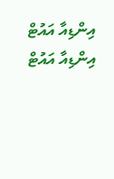އިންޑިއާ އައުޓް އިންޑިއާ އައުޓް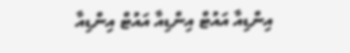އިންޑިއާ އައުޓް އިންޑިއާ އައުޓް އިންޑިއާ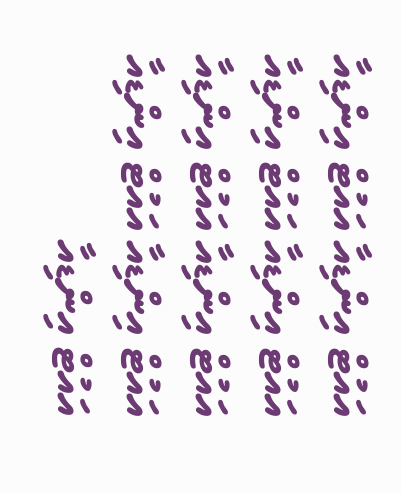އައުޓް އިންޑިއާ އައުޓް އިންޑިއާ އައުޓް އިންޑިއާ އައުޓް އިންޑިއާ އައުޓް އިންޑިއާ އައުޓް އިންޑިއާ އައުޓް އިންޑިއާ އައުޓް އިންޑިއާ އައުޓް އިންޑިއާ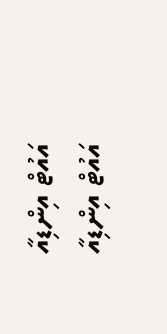އައުޓް އިންޑިއާ އައުޓް އިންޑިއާ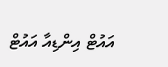އައުޓް އިންޑިއާ އައުޓް